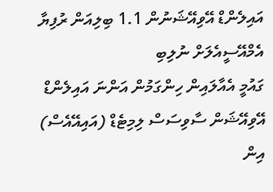އައިލެންޑް އޭވިއޭޝަނުން 1.1 ބިލިއަން ރުފިޔާ އެމްއޭސީއެލަށް ނުލިބި
ގައުމީ އެއާލައިން ހިންގަމުން އަންނަ އައިލެންޑް އޭވިއޭޝަން ސާވިސަސް ލިމިޓެޑް (އައިއޭއެސް) އިން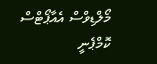މޯލްޑިވްސް އެއާޕޯޓްސް ކޮމްޕެނީ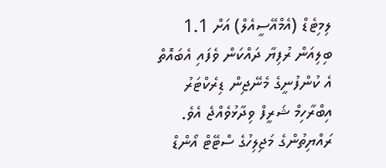ލިމިޓެޑް (އެމްއޭސީއެލް) އަށް 1.1 ބިލިއަން ރުފިޔާ ދައްކަން ވެފައި އެބައޮތް އެ ކުންފުނީގެ މެނޭޖިން ޑިރެކްޓަރު އިބްރާހިމް ޝަރީފް ވިދާޅުވެއްޖެ އެވެ.
ރައްޔިތުންގެ މަޖިލިހުގެ ސްޓޭޓް އޯންޑް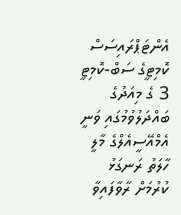އެންޓަޕްރައިސަސް ކޮމިޓީގެ ސަބް-ކޮމިޓީ 3 ގެ މިއަދުގެ ބައްދަލުވުމުގައި ވަނީ އެމްއޭސީއެލްގެ މާލީ ހާލަތު ރަނގަޅު ކުރުމަށް ރާވާފައިވާ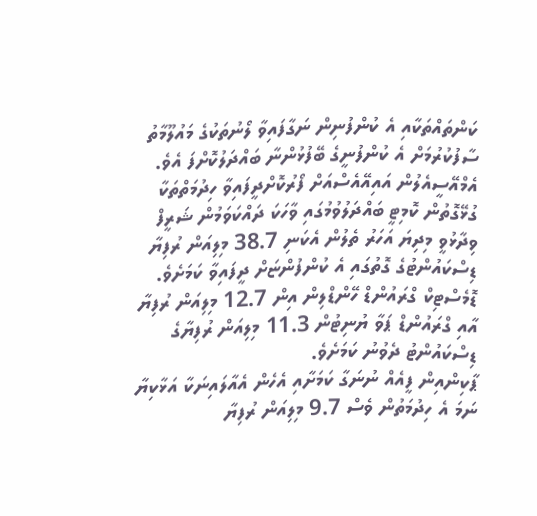ކަންތައްތަކާއި އެ ކުންފުނިން ނަގާފައިވާ ލޯނުތަކުގެ މައުލޫމާތު ސާފުކުރުމަށް އެ ކުންފުނީގެ ބޭފުޅުންނާ ބައްދަލުކޮށްފަ އެވެ.
އެމްއޭސީއެލުން އައިއޭއެސްއަށް ފޯރުކޮށްދީފައިވާ ހިދުމަތްތަކާ ގުޅޭގޮތުން ކޮމިޓީ ބައްދަލުވުމުގައި ވާހަކަ ދައްކަވަމުން ޝަރީފް ވިދާޅުވީ މިދިޔަ އަހަރު ތެލުން އެކަނި 38.7 މިލިއަން ރުފިޔާ ޑިސްކައުންޓުގެ ގޮތުގައި އެ ކުންފުންޏަށް ދީފައިވާ ކަމަށެވެ. ޑޮމެސްޓިކް ގްރައުންޑް ހޭންޑްލިން އިން 12.7 މިލިއަން ރުފިޔާ އާއި ގްރައުންޑް ޕަވާ ޔުނިޓުން 11.3 މިލިއަން ރުފިޔާގެ ޑިސްކައުންޓު ދެވުނު ކަމަށެވެ.
ޕާކިންއިން ފީއެއް ނުނަގާ ކަމަށާއި އެހެން އެއާލައިނަކާ އަޅާކިޔާ ނަމަ އެ ހިދުމަތުން ވެސް 9.7 މިލިއަން ރުފިޔާ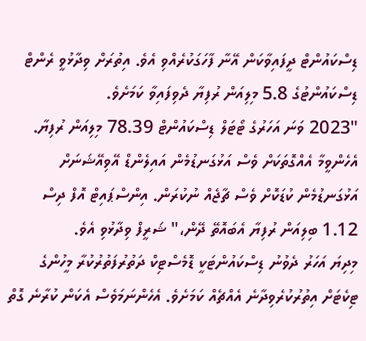ޑިސްކައުންޓް ދީފައިވާކަން އޭނާ ފާހަގަކުރެއްވި އެވެ. އިތުރަށް ވިދާޅުވީ ރެންޓް ޑިސްކައުންޓުގެ 5.8 މިލިއަން ރުފިޔާ ދެވިފައިވާ ކަމަށެވެ.
"2023 ވަނަ އަހަރުގެ ޓޯޓަލް ޑިސްކައުންޓް 78.39 މިލިއަން ރުފިޔާ. އެހެންވީމާ އެއްގޮތަކަށް ވެސް އަޅުގަނޑުމެން އައިލެންޑް އޭވިއޭޝަނަށް އަޅުގަނޑުމެން ކުޑަކޮށް ވެސް ޗާޖެއް ނުކުރަން. އިންސްޕައިޓް އޮފް ދިސް 1.12 ބިލިއަން ރުފިޔާ އެބައޮތޭ ދޭން،" ޝަރީފް ވިދާޅުވި އެވެ.
މިދިޔަ އަހަރު ދެވުނު ޑިސްކައުންޓަކީ ޑޮމެސްޓިކް ދަތުރުފަތުރުކުރާ މީހުންގެ ޓިކެޓަށް އިތުރުކުރެވިދާނެ އެއްޗެއް ކަމަށެވެ. އެހެންނަމަވެސް އެކަން ކުރާނެ ގޮތް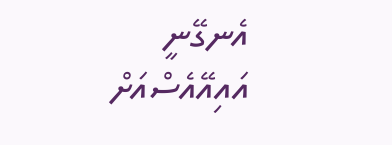އެނގޭނީ އައިއޭއެސްއަށް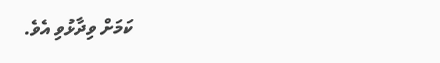ކަމަށް ވިދާޅުވި އެވެ.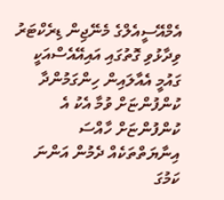އެމްއޭސީއެލްގެ މެނޭޖިން ޑިރެކްޓަރު ވިދާޅުވި ގޮތުގައި އައިއޭއެސްއަކީ ގައުމީ އެއާލައިން ހިންގަމުންދާ ކުންފުންޏަށް ވުމާ އެކު އެ ކުންފުންޏަށް ހާއްސަ އިނާޔަތްތަކެއް ދެމުން އަންނަ ކަމުގަ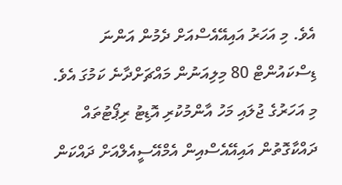އެވެ. މި އަހަރު އައިއޭއެސްއަށް ދެމުން އަންނަ ޑިސްކައުންޓް 80 މިލިއަނުން މައްޗަށްދާނެ ކަމުގަ އެވެ.
މި އަހަރުގެ ޖުލައި މަހު އާންމުކުރި އޮޑިޓު ރިޕޯޓުތައް ދައްކާގޮތުން އައިއޭއެސްއިން އެމްއޭސީއެލްއަށް ދައްކަން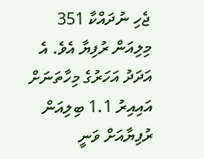ޖެހި ނުދައްކާ 351 މިލިއަން ރުފިޔާ އެވެ. އެ އަދަދު އަހަރުގެ މިހާތަނަށް އައިއިރު 1.1 ބިލިއަން ރުފިޔާއަށް ވަނީ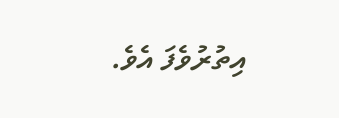އިތުރުވެފަ އެވެ.